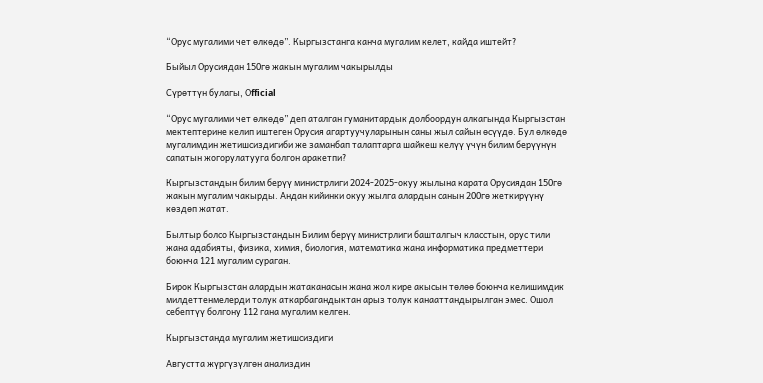“Орус мугалими чет өлкөдө”. Кыргызстанга канча мугалим келет, кайда иштейт?

Быйыл Орусиядан 150гө жакын мугалим чакырылды

Сүрөттүн булагы, Оfficial

“Орус мугалими чет өлкөдө” деп аталган гуманитардык долбоордун алкагында Кыргызстан мектептерине келип иштеген Орусия агартуучуларынын саны жыл сайын өсүүдө. Бул өлкөдө мугалимдин жетишсиздигиби же заманбап талаптарга шайкеш келүү үчүн билим берүүнүн сапатын жогорулатууга болгон аракетпи?

Кыргызстандын билим берүү министрлиги 2024-2025-окуу жылына карата Орусиядан 150гө жакын мугалим чакырды. Андан кийинки окуу жылга алардын санын 200гө жеткирүүнү көздөп жатат.

Былтыр болсо Кыргызстандын Билим берүү министрлиги башталгыч класстын, орус тили жана адабияты, физика, химия, биология, математика жана информатика предметтери боюнча 121 мугалим сураган.

Бирок Кыргызстан алардын жатаканасын жана жол кире акысын төлөө боюнча келишимдик милдеттенмелерди толук аткарбагандыктан арыз толук канааттандырылган эмес. Ошол себептүү болгону 112 гана мугалим келген.

Кыргызстанда мугалим жетишсиздиги

Августта жүргүзүлгөн анализдин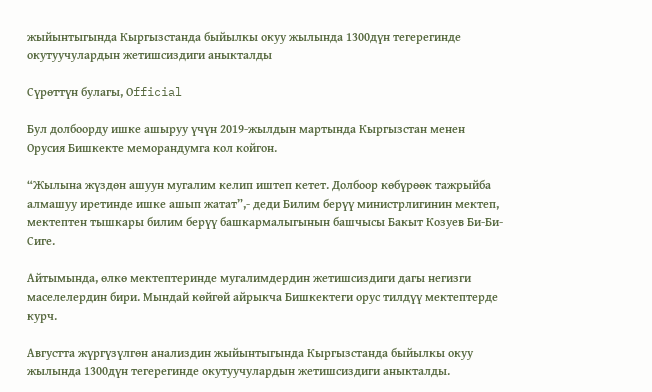жыйынтыгында Кыргызстанда быйылкы окуу жылында 1300дүн тегерегинде окутуучулардын жетишсиздиги аныкталды

Сүрөттүн булагы, Оfficial

Бул долбоорду ишке ашыруу үчүн 2019-жылдын мартында Кыргызстан менен Орусия Бишкекте меморандумга кол койгон.

“Жылына жүздөн ашуун мугалим келип иштеп кетет. Долбоор көбүрөөк тажрыйба алмашуу иретинде ишке ашып жатат”,- деди Билим берүү министрлигинин мектеп, мектептен тышкары билим берүү башкармалыгынын башчысы Бакыт Козуев Би-Би-Сиге.

Айтымында, өлкө мектептеринде мугалимдердин жетишсиздиги дагы негизги маселелердин бири. Мындай көйгөй айрыкча Бишкектеги орус тилдүү мектептерде курч.

Августта жүргүзүлгөн анализдин жыйынтыгында Кыргызстанда быйылкы окуу жылында 1300дүн тегерегинде окутуучулардын жетишсиздиги аныкталды.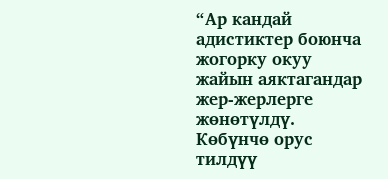“Ар кандай адистиктер боюнча жогорку окуу жайын аяктагандар жер-жерлерге жөнөтүлдү. Көбүнчө орус тилдүү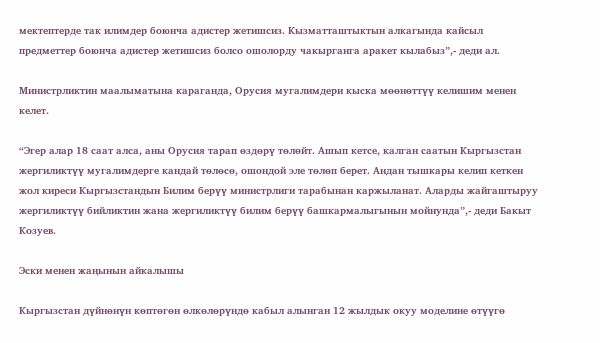мектептерде так илимдер боюнча адистер жетишсиз. Кызматташтыктын алкагында кайсыл предметтер боюнча адистер жетишсиз болсо ошолорду чакырганга аракет кылабыз”,- деди ал.

Министрликтин маалыматына караганда, Орусия мугалимдери кыска мөөнөттүү келишим менен келет.

“Эгер алар 18 саат алса, аны Орусия тарап өздөрү төлөйт. Ашып кетсе, калган саатын Кыргызстан жергиликтүү мугалимдерге кандай төлөсө, ошондой эле төлөп берет. Андан тышкары келип кеткен жол киреси Кыргызстандын Билим берүү министрлиги тарабынан каржыланат. Аларды жайгаштыруу жергиликтүү бийликтин жана жергиликтүү билим берүү башкармалыгынын мойнунда”,- деди Бакыт Козуев.

Эски менен жаңынын айкалышы

Кыргызстан дүйнөнүн көптөгөн өлкөлөрүндө кабыл алынган 12 жылдык окуу моделине өтүүгө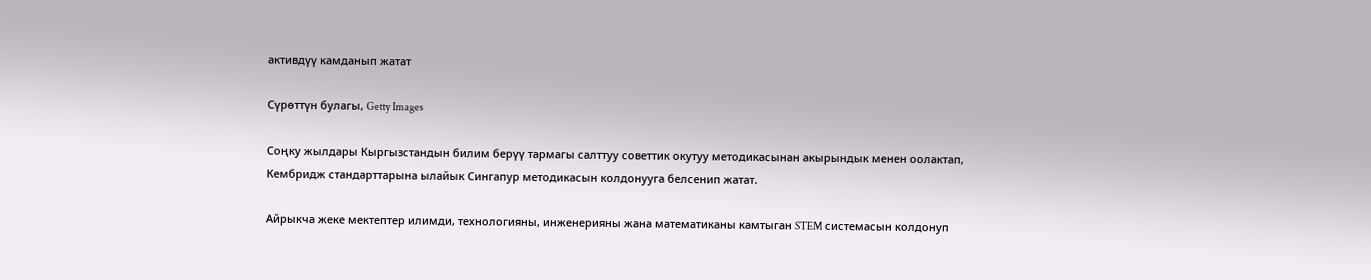активдүү камданып жатат

Сүрөттүн булагы, Getty Images

Соңку жылдары Кыргызстандын билим берүү тармагы салттуу советтик окутуу методикасынан акырындык менен оолактап, Кембридж стандарттарына ылайык Сингапур методикасын колдонууга белсенип жатат.

Айрыкча жеке мектептер илимди, технологияны, инженерияны жана математиканы камтыган STEM системасын колдонуп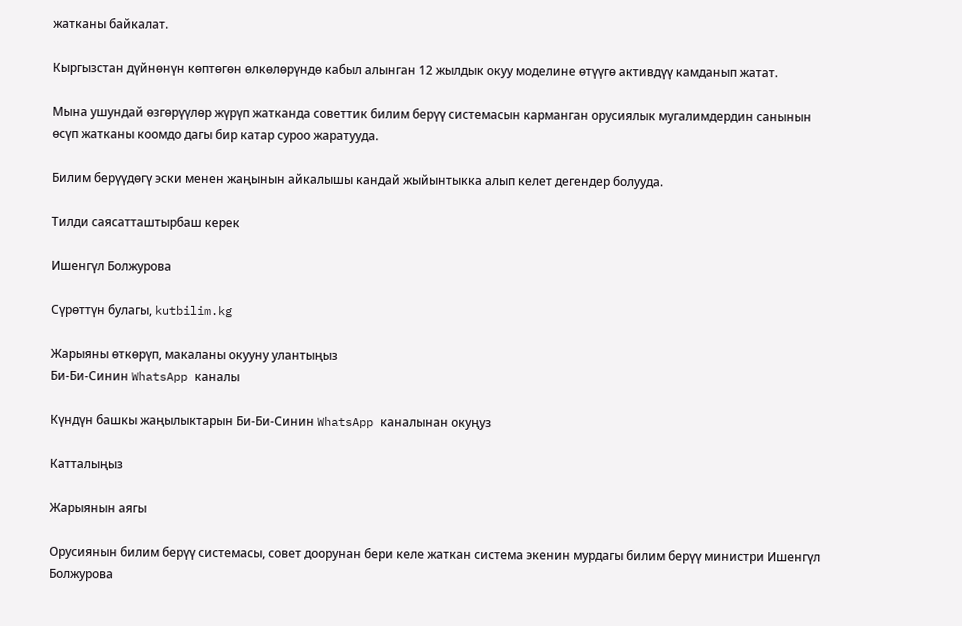жатканы байкалат.

Кыргызстан дүйнөнүн көптөгөн өлкөлөрүндө кабыл алынган 12 жылдык окуу моделине өтүүгө активдүү камданып жатат.

Мына ушундай өзгөрүүлөр жүрүп жатканда советтик билим берүү системасын карманган орусиялык мугалимдердин санынын өсүп жатканы коомдо дагы бир катар суроо жаратууда.

Билим берүүдөгү эски менен жаңынын айкалышы кандай жыйынтыкка алып келет дегендер болууда.

Тилди саясатташтырбаш керек

Ишенгүл Болжурова

Сүрөттүн булагы, kutbilim.kg

Жарыяны өткөрүп, макаланы окууну улантыңыз
Би-Би-Синин WhatsApp каналы

Күндүн башкы жаңылыктарын Би-Би-Синин WhatsApp каналынан окуңуз

Катталыңыз

Жарыянын аягы

Орусиянын билим берүү системасы, совет доорунан бери келе жаткан система экенин мурдагы билим берүү министри Ишенгүл Болжурова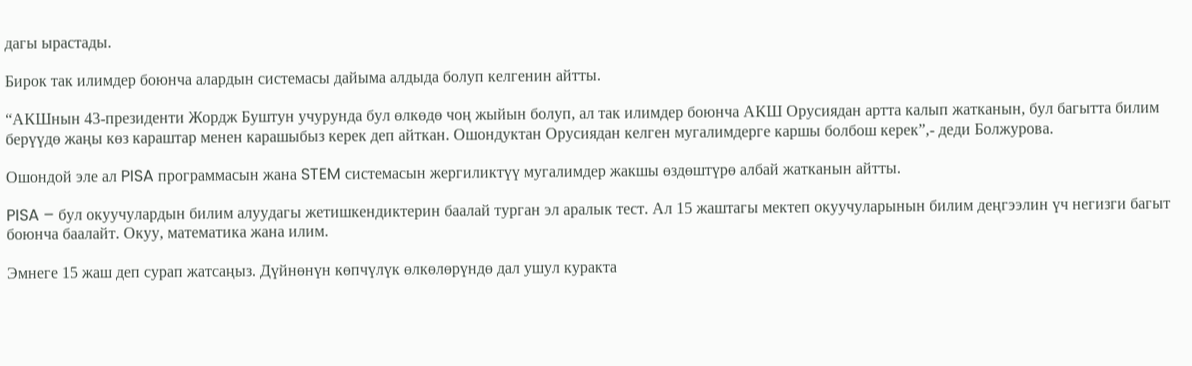дагы ырастады.

Бирок так илимдер боюнча алардын системасы дайыма алдыда болуп келгенин айтты.

“АКШнын 43-президенти Жордж Буштун учурунда бул өлкөдө чоң жыйын болуп, ал так илимдер боюнча АКШ Орусиядан артта калып жатканын, бул багытта билим берүүдө жаңы көз караштар менен карашыбыз керек деп айткан. Ошондуктан Орусиядан келген мугалимдерге каршы болбош керек”,- деди Болжурова.

Ошондой эле ал PISA программасын жана STEM системасын жергиликтүү мугалимдер жакшы өздөштүрө албай жатканын айтты.

PISA – бул окуучулардын билим алуудагы жетишкендиктерин баалай турган эл аралык тест. Ал 15 жаштагы мектеп окуучуларынын билим деңгээлин үч негизги багыт боюнча баалайт. Окуу, математика жана илим.

Эмнеге 15 жаш деп сурап жатсаңыз. Дүйнөнүн көпчүлүк өлкөлөрүндө дал ушул куракта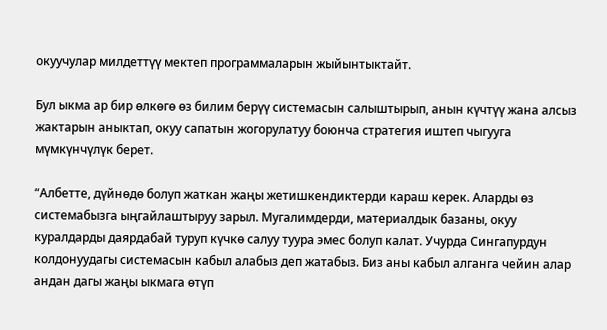окуучулар милдеттүү мектеп программаларын жыйынтыктайт.

Бул ыкма ар бир өлкөгө өз билим берүү системасын салыштырып, анын күчтүү жана алсыз жактарын аныктап, окуу сапатын жогорулатуу боюнча стратегия иштеп чыгууга мүмкүнчүлүк берет.

“Албетте, дүйнөдө болуп жаткан жаңы жетишкендиктерди караш керек. Аларды өз системабызга ыңгайлаштыруу зарыл. Мугалимдерди, материалдык базаны, окуу куралдарды даярдабай туруп күчкө салуу туура эмес болуп калат. Учурда Сингапурдун колдонуудагы системасын кабыл алабыз деп жатабыз. Биз аны кабыл алганга чейин алар андан дагы жаңы ыкмага өтүп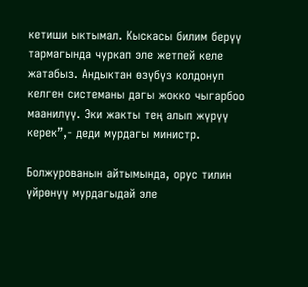кетиши ыктымал. Кыскасы билим берүү тармагында чуркап эле жетпей келе жатабыз. Андыктан өзүбүз колдонуп келген системаны дагы жокко чыгарбоо маанилүү. Эки жакты тең алып жүрүү керек”,- деди мурдагы министр.

Болжурованын айтымында, орус тилин үйрөнүү мурдагыдай эле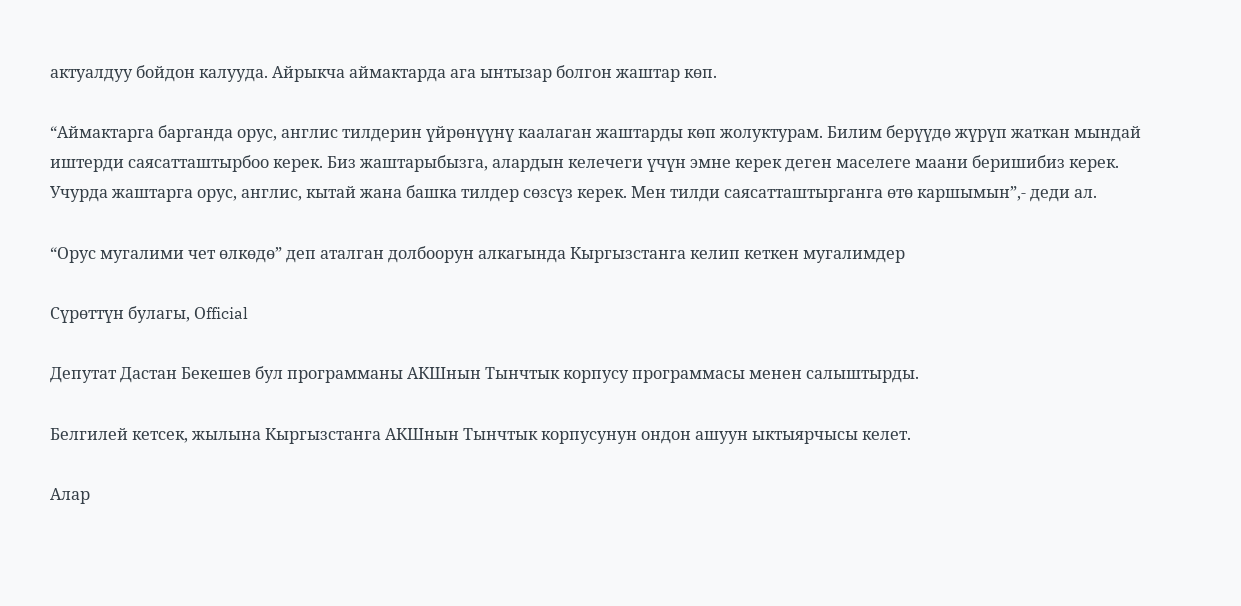актуалдуу бойдон калууда. Айрыкча аймактарда ага ынтызар болгон жаштар көп.

“Аймактарга барганда орус, англис тилдерин үйрөнүүнү каалаган жаштарды көп жолуктурам. Билим берүүдө жүрүп жаткан мындай иштерди саясатташтырбоо керек. Биз жаштарыбызга, алардын келечеги үчүн эмне керек деген маселеге маани беришибиз керек. Учурда жаштарга орус, англис, кытай жана башка тилдер сөзсүз керек. Мен тилди саясатташтырганга өтө каршымын”,- деди ал.

“Орус мугалими чет өлкөдө” деп аталган долбоорун алкагында Кыргызстанга келип кеткен мугалимдер

Сүрөттүн булагы, Оfficial

Депутат Дастан Бекешев бул программаны АКШнын Тынчтык корпусу программасы менен салыштырды.

Белгилей кетсек, жылына Кыргызстанга АКШнын Тынчтык корпусунун ондон ашуун ыктыярчысы келет.

Алар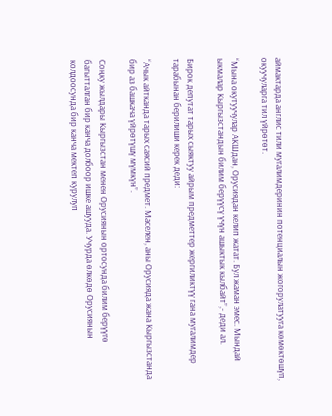аймактарда англис тили мугалимдеринин потенциалын жогорулатууга көмөктөшүп, окуучуларга тил үйрөтөт.

“Мына окутуучулар АКШдан, Орусиядан келип жатат. Бул жаман эмес. Мындай ыкмалар Кыргызстандын билим берүүсү үчүн ашыктык кылбайт”,- деди ал.

Бирок депутат тарых сыяктуу айрым предметтер жергиликтүү гана мугалимдер тарабынан берилиши керек деди:

“Ачык айтканда тарых саясий предмет. Маселен, аны Орусияда жана Кыргызстанда бир аз башкача үйрөтүшү мүмкүн”.

Соңку жылдары Кыргызстан менен Орусиянын ортосунда билим берүүгө багытталган бир канча долбоор ишке ашууда. Учурда өлкөдө Орусиянын колдоосунда бир канча мектеп курулуп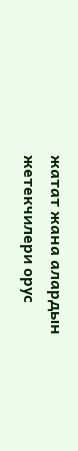жатат жана алардын жетекчилери орус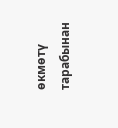өкмөтү тарабынан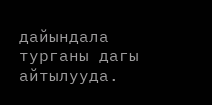дайындала турганы дагы айтылууда.